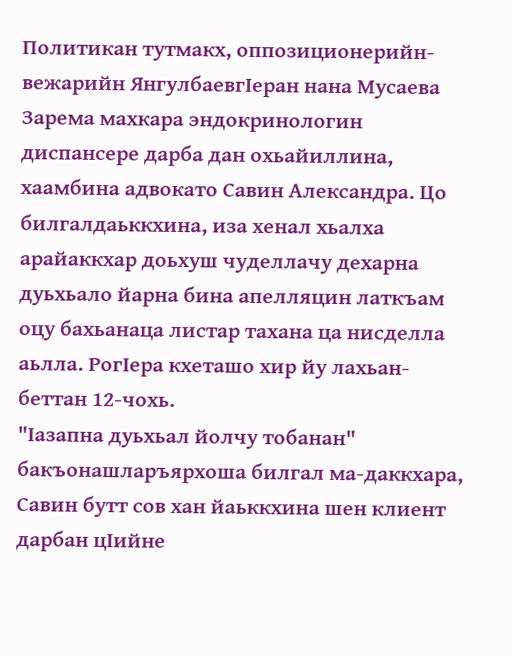Политикан тутмакх, оппозиционерийн-вежарийн ЯнгулбаевгIеран нана Мусаева Зарема махкара эндокринологин диспансере дарба дан охьайиллина, хаамбина адвокато Савин Александра. Цо билгалдаьккхина, иза хенал хьалха арайаккхар доьхуш чуделлачу дехарна дуьхьало йарна бина апелляцин латкъам оцу бахьанаца листар тахана ца нисделла аьлла. РогIера кхеташо хир йу лахьан-беттан 12-чохь.
"Ӏазапна дуьхьал йолчу тобанан" бакъонашларъярхоша билгал ма-даккхара, Савин бутт сов хан йаьккхина шен клиент дарбан цӀийне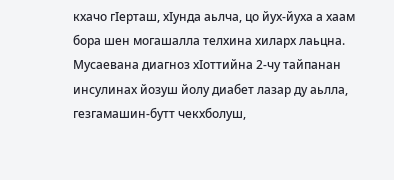кхачо гӀерташ, хӀунда аьлча, цо йух-йуха а хаам бора шен могашалла телхина хиларх лаьцна. Мусаевана диагноз хӀоттийна 2-чу тайпанан инсулинах йозуш йолу диабет лазар ду аьлла, гезгамашин-бутт чекхболуш,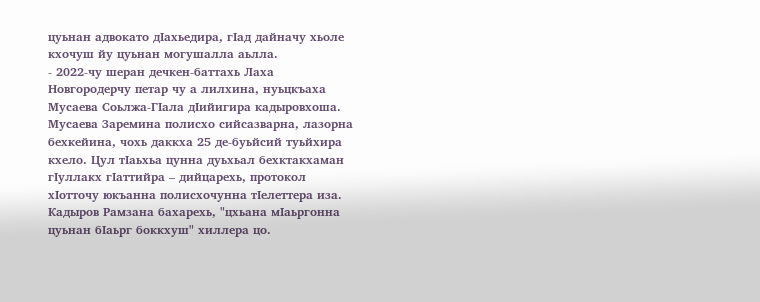цуьнан адвокато дӀахьедира, гIад дайначу хьоле кхочуш йу цуьнан могушалла аьлла.
- 2022-чу шеран дечкен-баттахь Лаха Новгородерчу петар чу а лилхина, нуьцкъаха Мусаева Соьлжа-ГIала дIийигира кадыровхоша. Мусаева Заремина полисхо сийсазварна, лазорна бехкейина, чохь даккха 25 де-буьйсий туьйхира кхело. Цул тIаьхьа цунна дуьхьал бехктакхаман гIуллакх гIаттийра – дийцарехь, протокол хIотточу юкъанна полисхочунна тIелеттера иза. Кадыров Рамзана бахарехь, "цхьана мIаьргонна цуьнан бIаьрг боккхуш" хиллера цо.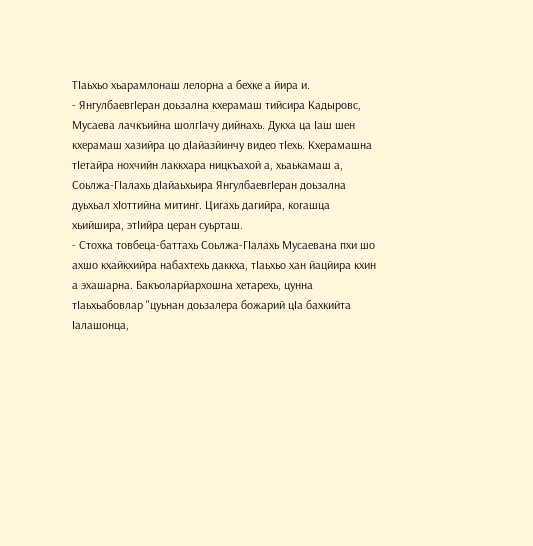ТIаьхьо хьарамлонаш лелорна а бехке а йира и.
- ЯнгулбаевгIеран доьзална кхерамаш тийсира Кадыровс, Мусаева лачкъийна шолгIачу дийнахь. Дукха ца Iаш шен кхерамаш хазийра цо дIайазйинчу видео тIехь. Кхерамашна тIетайра нохчийн лаккхара ницкъахой а, хьаькамаш а, Соьлжа-ГIалахь дIайаьхьира ЯнгулбаевгIеран доьзална дуьхьал хIоттийна митинг. Цигахь дагийра, когашца хьийшира, этIийра церан суьрташ.
- Стохка товбеца-баттахь Соьлжа-ГIалахь Мусаевана пхи шо ахшо кхайкхийра набахтехь даккха, тIаьхьо хан йацйира кхин а эхашарна. Бакъоларйархошна хетарехь, цунна тIаьхьабовлар "цуьнан доьзалера божарий цIа бахкийта Iалашонца,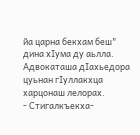йа царна бекхам беш" дина хIума ду аьлла. Адвокаташа дIахьедора цуьнан гIуллакхца харцонаш лелорах.
- Стигалкъекха-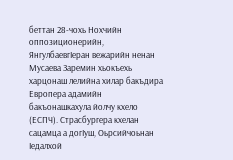беттан 28-чохь Нохчийн оппозиционерийн, ЯнгулбаевгIеран вежарийн ненан Мусаева Заремин хьокъехь харцонаш лелийна хилар бакъдира Европера адамийн бакъонашкахула йолчу кхело (ЕСПЧ). Страсбургера кхелан сацамца а догIуш, Оьрсийчоьнан Iедалхой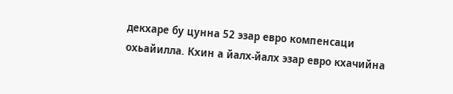декхаре бу цунна 52 эзар евро компенсаци охьайилла. Кхин а йалх-йалх эзар евро кхачийна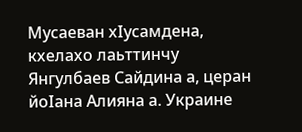Мусаеван хIусамдена, кхелахо лаьттинчу Янгулбаев Сайдина а, церан йоIана Алияна а. Украине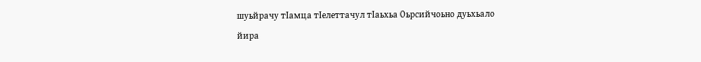шуьйрачу тIамца тIелеттачул тIаьхьа Оьрсийчоьно дуьхьало йира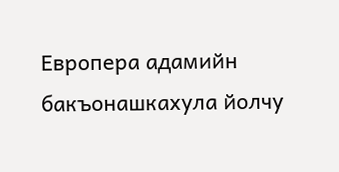Европера адамийн бакъонашкахула йолчу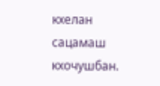кхелан сацамаш кхочушбан.